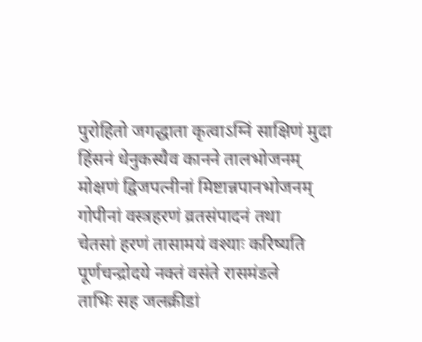पुरोहितो जगद्धाता कृत्वाऽग्निं साक्षिणं मुदा
हिंसनं धेनुकस्यैव कानने तालभोजनम्
मोक्षणं द्विजपत्नीनां मिष्टान्नपानभोजनम्
गोपीनां वस्त्रहरणं व्रतसंपादनं तथा
चेतसां हरणं तासामयं वश्याः करिष्यति
पूर्णचन्द्रोदये नक्तं वसंते रासमंडले
ताभिः सह जलक्रीडां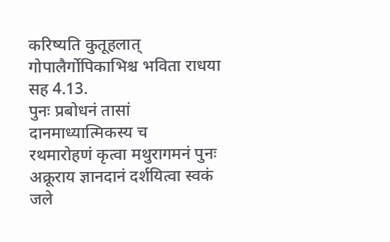करिष्यति कुतूहलात्
गोपालैर्गोपिकाभिश्च भविता राधया सह 4.13.
पुनः प्रबोधनं तासां दानमाध्यात्मिकस्य च
रथमारोहणं कृत्वा मथुरागमनं पुनः
अक्रूराय ज्ञानदानं दर्शयित्वा स्वकं जले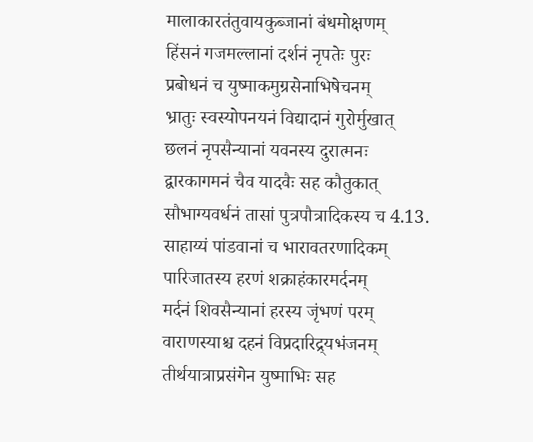मालाकारतंतुवायकुब्जानां बंधमोक्षणम्
हिंसनं गजमल्लानां दर्शनं नृपतेः पुरः
प्रबोधनं च युष्माकमुग्रसेनाभिषेचनम्
भ्रातुः स्वस्योपनयनं विद्यादानं गुरोर्मुखात्
छलनं नृपसैन्यानां यवनस्य दुरात्मनः
द्वारकागमनं चैव यादवैः सह कौतुकात्
सौभाग्यवर्धनं तासां पुत्रपौत्रादिकस्य च 4.13.
साहाय्यं पांडवानां च भारावतरणादिकम्
पारिजातस्य हरणं शक्राहंकारमर्दनम्
मर्दनं शिवसैन्यानां हरस्य जृंभणं परम्
वाराणस्याश्च दहनं विप्रदारिद्र्यभंजनम्
तीर्थयात्राप्रसंगेन युष्माभिः सह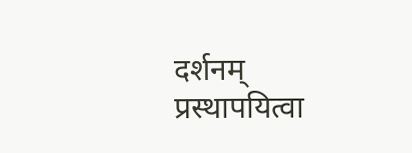दर्शनम्
प्रस्थापयित्वा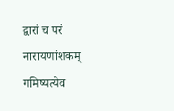द्वारां च परं नारायणांशकम्
गमिष्यत्येव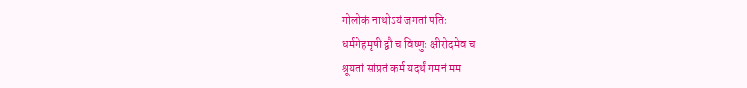गोलोकं नाथोऽयं जगतां पतिः
धर्मगेहमृषी द्वौ च विष्णुः क्षीरोदमेव च
श्रूयतां सांप्रतं कर्म यदर्थं गमनं मम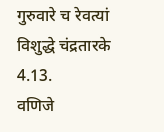गुरुवारे च रेवत्यां विशुद्धे चंद्रतारके 4.13.
वणिजे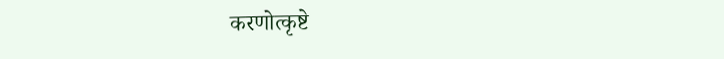करणोत्कृष्टे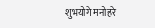शुभयोगे मनोहरे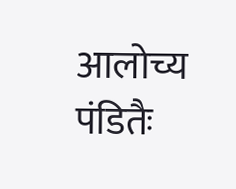आलोच्य पंडितैः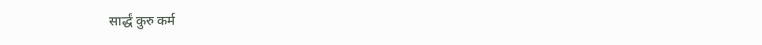सार्द्धं कुरु कर्म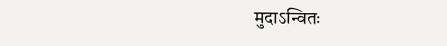मुदाऽन्वितः